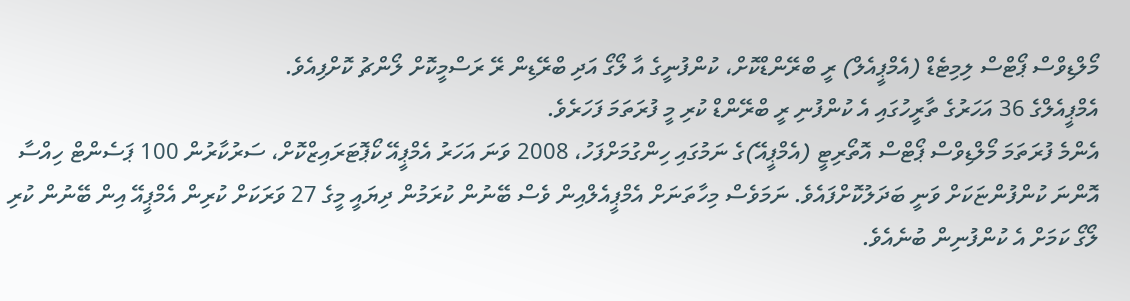މޯލްޑިވްސް ޕޯޓްސް ލިމިޓެޑް (އެމްޕީއެލް) ރީ ބްރޭންޑްކޮށް، ކުންފުނީގެ އާ ލޯގޯ އަދި ބްރޭޑިން ރޭ ރަސްމީކޮށް ލޯންޗު ކޮށްފިއެވެ.
އެމްޕީއެލްގެ 36 އަހަރުގެ ތާރީހުގައި އެ ކުންފުނި ރީ ބްރޭންޑް ކުރި މީ ފުރަތަމަ ފަހަރެވެ.
އެންމެ ފުރަތަމަ މޯލްޑިވްސް ޕޯޓްސް އޮތޯރިޓީ (އެމްޕީއޭ)ގެ ނަމުގައި ހިންގުމަށްފަހު، 2008 ވަނަ އަހަރު އެމްޕީއޭ ކޯޕޮޓަރައިޒްކޮށް، ސަރުކާރުން 100 ޕަސެންޓް ހިއްސާ އޮންނަ ކުންފުންޏަކަށް ވަނީ ބަދަލުކޮށްފައެވެ. ނަމަވެސް މިހާތަނަށް އެމްޕީއެލްއިން ވެސް ބޭނުން ކުރަމުން ދިޔައީ މީގެ 27 ވަރަކަށް ކުރިން އެމްޕީއޭ އިން ބޭނުން ކުރި ލޯގޯ ކަމަށް އެ ކުންފުނިން ބުނެއެވެ.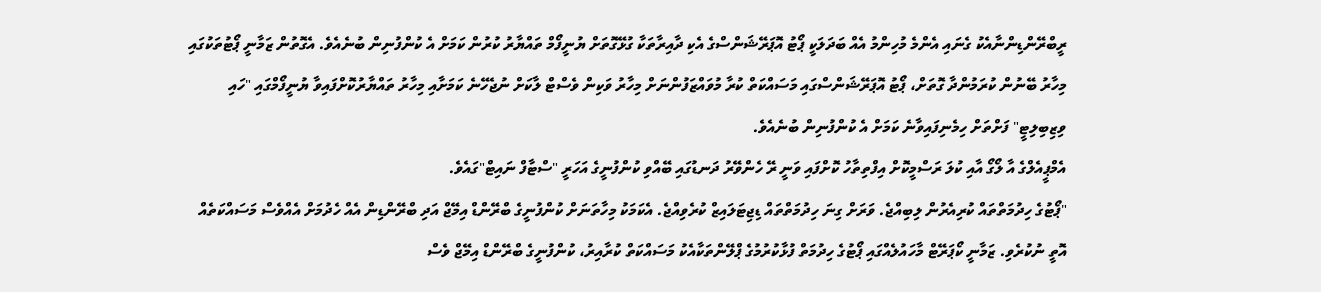ރީބްރޭންޑިންނާއެކު ގެނައި އެންމެ މުހިންމު އެއް ބަދަލަކީ ޕޯޓު އޮޕަރޭޝަންސްގެ އެކި ދާއިރާތަކާ ގުޅޭގޮތަށް ޔުނީފޯމް ތައްޔާރު ކުރުން ކަމަށް އެ ކުންފުނިން ބުނެއެވެ. އެގޮތުން ޒަމާނީ ޕޯޓުތަކުގައި މިހާރު ބޭނުން ކުރަމުންދާ ގޮތަށް، ޕޯޓު އޮޕަރޭޝަންސްގައި މަސައްކަތް ކުރާ މުވައްޒަފުންނަށް މިހާރު ވަކިން ވެސްޓް ލާކަށް ނުޖެހޭނެ ކަމަށާއި މިހާރު ތައްޔާރުކޮށްފައިވާ ޔުނީފޯމްގައި "ހައި ވިޒިބިލިޓީ" ފަށްތަށް ހިމެނިފައިވާނެ ކަމަށް އެ ކުންފުނިން ބުނެއެވެ.
އެމްޕީއެލްގެ އާ ލޯގޯ އާއި ކުލަ ރަސްމީކޮށް އިފްތިތާހު ކޮށްފައި ވަނީ ރޭ ހެންވޭރު ދަނޑުގައި ބޭއްވި ކުންފުނީގެ އަހަރީ "ސްޓާފް ނައިޓް"ގައެވެ.
"ޕޯޓުގެ ހިދުމަތްތައް ކުރިއެރުން ލިބިއްޖެ. ވަރަށް ގިނަ ހިދުމަތްތައް ޑިޖިޓަލައިޒް ކުރެވިއްޖެ. އެކަމަކު މިހާތަނަށް ކުންފުނީގެ ބްރޭންޑް އިމޭޖް އަދި ބްރޭންޑިން އެއް ހެދުމަށް އެއްވެސް މަސައްކަތެއް އޮތީ ނުކުރެވި. ޒަމާނީ ކޯޕަރޭޓް މާހައުލެއްގައި ޕޯޓުގެ ހިދުމަތް ފުޅާކުރުމުގެ ޕްލޭންތަކާއެކު މަސައްކަތް ކުރާއިރު، ކުންފުނީގެ ބްރޭންޑް އިމޭޖް ވެސް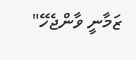ޒަމާނީ ވާންޖެހޭ"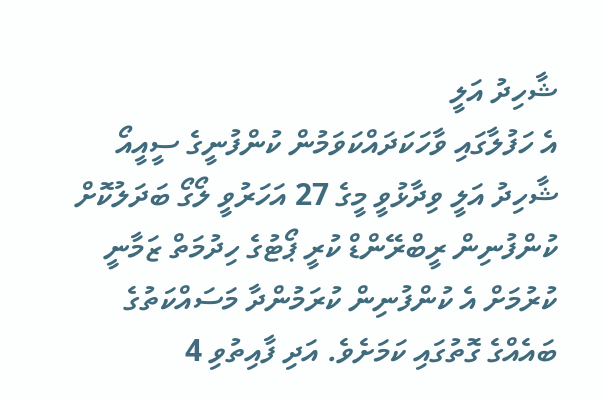ޝާހިދު އަލީ
އެ ހަފުލާގައި ވާހަކަދައްކަވަމުން ކުންފުނީގެ ސީއީއޯ ޝާހިދު އަލީ ވިދާޅުވީ މީގެ 27 އަހަރުވީ ލޯގޯ ބަދަލުކޮށް ކުންފުނިން ރީބްރޭންޑް ކުރީ ޕޯޓުގެ ހިދުމަތް ޒަމާނީ ކުރުމަށް އެ ކުންފުނިން ކުރަމުންދާ މަސައްކަތުގެ ބައެއްގެ ގޮތުގައި ކަމަށެވެ. އަދި ފާއިތުވި 4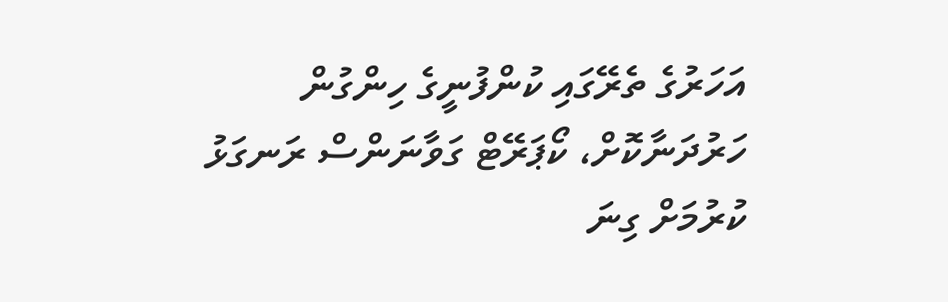އަހަރުގެ ތެރޭގައި ކުންފުނީގެ ހިންގުން ހަރުދަނާކޮށް، ކޯޕަރޭޓް ގަވާނަންސް ރަނގަޅު ކުރުމަށް ގިނަ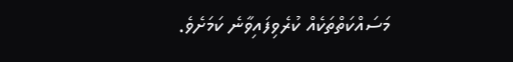މަސައްކަތްތަކެއް ކުރެވިފައިވާނެ ކަމަށެވެ.